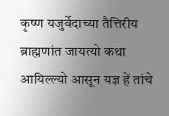कृष्ण यजुर्वेदाच्या तैत्तिरीय ब्राह्मणांत जायत्यो कथा आयिल्ल्यो आसून यज्ञ हें तांचे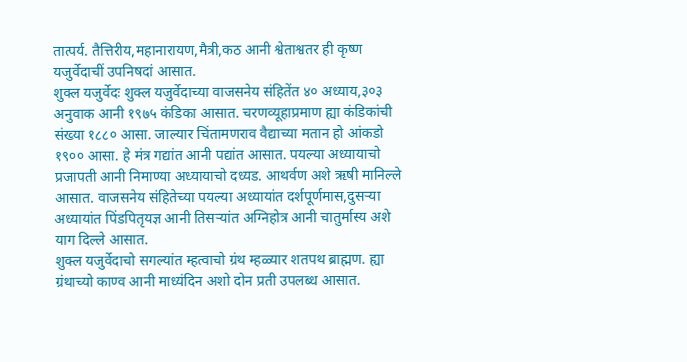तात्पर्य. तैत्तिरीय,महानारायण,मैत्री,कठ आनी श्वेताश्वतर ही कृष्ण यजुर्वेदाचीं उपनिषदां आसात.
शुक्ल यजुर्वेदः शुक्ल यजुर्वेदाच्या वाजसनेय संहितेंत ४० अध्याय,३०३ अनुवाक आनी १९७५ कंडिका आसात. चरणव्यूहाप्रमाण ह्या कंडिकांची संख्या १८८० आसा. जाल्यार चिंतामणराव वैद्याच्या मतान हो आंकडो १९०० आसा. हे मंत्र गद्यांत आनी पद्यांत आसात. पयल्या अध्यायाचो प्रजापती आनी निमाण्या अध्यायाचो दध्यड. आथर्वण अशे ऋषी मानिल्ले आसात. वाजसनेय संहितेच्या पयल्या अध्यायांत दर्शपूर्णमास,दुसऱ्या अध्यायांत पिंडपितृयज्ञ आनी तिसऱ्यांत अग्निहोत्र आनी चातुर्मास्य अशे याग दिल्ले आसात.
शुक्ल यजुर्वेदाचो सगल्यांत म्हत्वाचो ग्रंथ म्हळ्यार शतपथ ब्राह्मण. ह्या ग्रंथाच्यो काण्व आनी माध्यंदिन अशो दोन प्रती उपलब्ध आसात.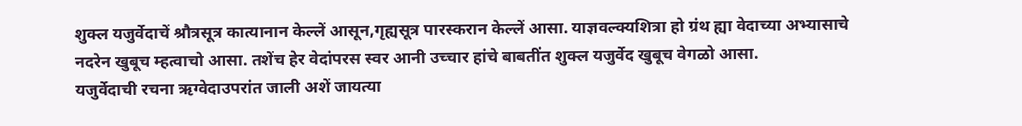शुक्ल यजुर्वेदाचें श्रौत्रसूत्र कात्यानान केल्लें आसून,गृह्यसूत्र पारस्करान केल्लें आसा. याज्ञवल्क्यशित्रा हो ग्रंथ ह्या वेदाच्या अभ्यासाचे नदरेन खुबूच म्हत्वाचो आसा. तशेंच हेर वेदांपरस स्वर आनी उच्चार हांचे बाबतींत शुक्ल यजुर्वेद खुबूच वेगळो आसा.
यजुर्वेदाची रचना ऋग्वेदाउपरांत जाली अशें जायत्या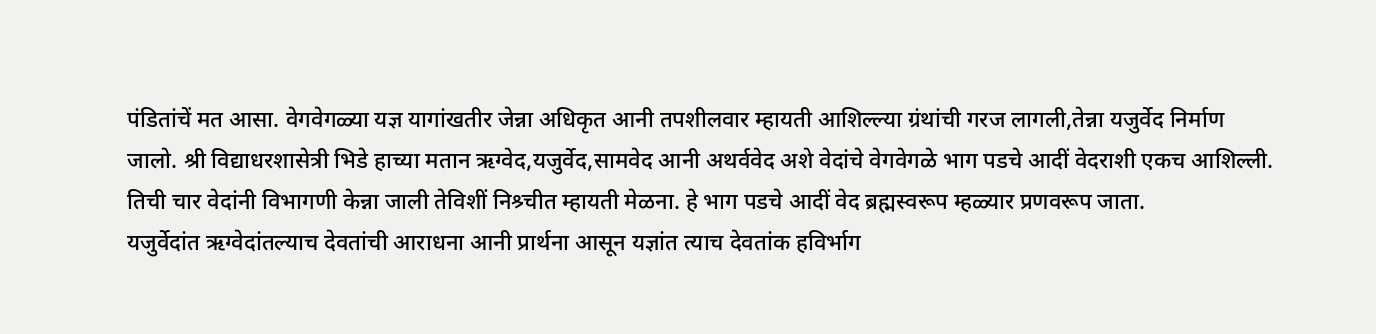पंडितांचें मत आसा. वेगवेगळ्या यज्ञ यागांखतीर जेन्ना अधिकृत आनी तपशीलवार म्हायती आशिल्ल्या ग्रंथांची गरज लागली,तेन्ना यजुर्वेद निर्माण जालो. श्री विद्याधरशासेत्री भिडे हाच्या मतान ऋग्वेद,यजुर्वेद,सामवेद आनी अथर्ववेद अशे वेदांचे वेगवेगळे भाग पडचे आदीं वेदराशी एकच आशिल्ली. तिची चार वेदांनी विभागणी केन्ना जाली तेविशीं निश्र्चीत म्हायती मेळना. हे भाग पडचे आदीं वेद ब्रह्मस्वरूप म्हळ्यार प्रणवरूप जाता.
यजुर्वेदांत ऋग्वेदांतल्याच देवतांची आराधना आनी प्रार्थना आसून यज्ञांत त्याच देवतांक हविर्भाग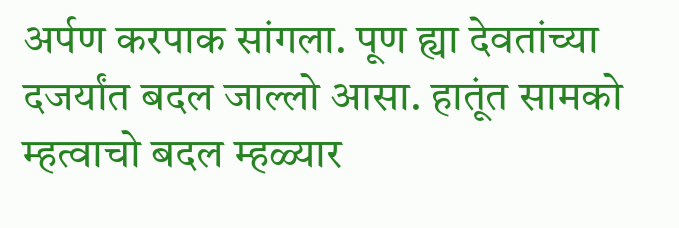अर्पण करपाक सांगला. पूण ह्या देवतांच्या दजर्यांत बदल जाल्लो आसा. हातूंत सामको म्हत्वाचो बदल म्हळ्यार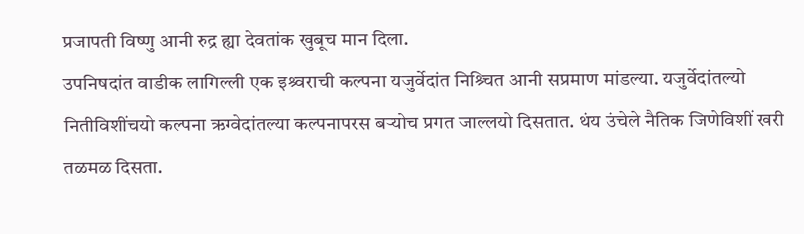प्रजापती विष्णु आनी रुद्र ह्या देवतांक खुबूच मान दिला.
उपनिषदांत वाडीक लागिल्ली एक इश्र्वराची कल्पना यजुर्वेदांत निश्र्चित आनी सप्रमाण मांडल्या. यजुर्वेदांतल्यो नितीविशींचयो कल्पना ऋग्वेदांतल्या कल्पनापरस बऱ्योच प्रगत जाल्लयो दिसतात. थंय उंचेले नैतिक जिणेविशीं खरी तळमळ दिसता.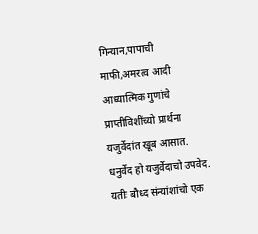गिन्यान,पापाची माफी,अमरत्व आदी आध्यात्मिक गुणांचे प्राप्तीविशींच्यो प्रार्थना यजुर्वेदांत खूब आसात.
धनुर्वेद हो यजुर्वेदाचो उपवेद.
यतीः बौध्द संन्यांशांचो एक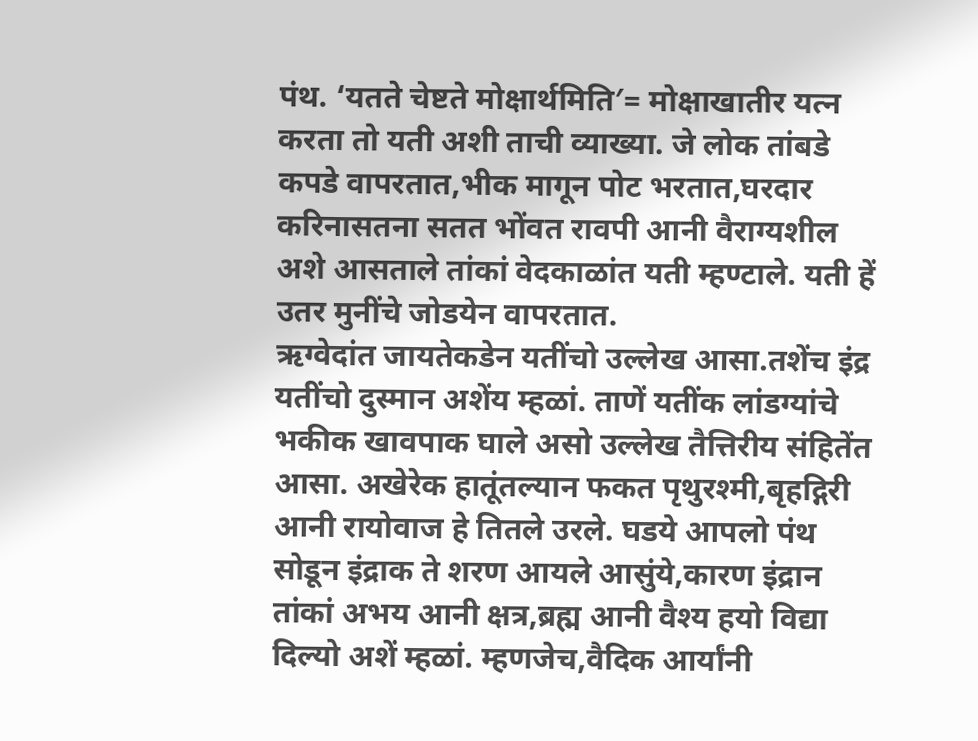पंथ. ‘यतते चेष्टते मोक्षार्थमिति′= मोक्षाखातीर यत्न करता तो यती अशी ताची व्याख्या. जे लोक तांबडे कपडे वापरतात,भीक मागून पोट भरतात,घरदार करिनासतना सतत भोंवत रावपी आनी वैराग्यशील अशे आसताले तांकां वेदकाळांत यती म्हण्टाले. यती हें उतर मुनींचे जोडयेन वापरतात.
ऋग्वेदांत जायतेकडेन यतींचो उल्लेख आसा.तशेंच इंद्र यतींचो दुस्मान अशेंय म्हळां. ताणें यतींक लांडग्यांचे भकीक खावपाक घाले असो उल्लेख तैत्तिरीय संहितेंत आसा. अखेरेक हातूंतल्यान फकत पृथुरश्मी,बृहद्गिरी आनी रायोवाज हे तितले उरले. घडये आपलो पंथ सोडून इंद्राक ते शरण आयले आसुंये,कारण इंद्रान तांकां अभय आनी क्षत्र,ब्रह्म आनी वैश्य हयो विद्या दिल्यो अशें म्हळां. म्हणजेच,वैदिक आर्यांनी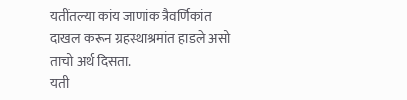यतींतल्या कांय जाणांक त्रैवर्णिकांत दाखल करून ग्रहस्थाश्रमांत हाडले असो ताचो अर्थ दिसता.
यती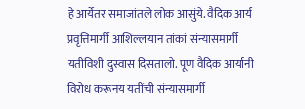हे आर्येतर समाजांतले लोक आसुंये. वैदिक आर्य प्रवृत्तिमार्गी आशिल्लयान तांकां संन्यासमार्गी यतीविशी दुस्वास दिसतालो. पूण वैदिक आर्यानी विरोध करूनय यतींची संन्यासमार्गी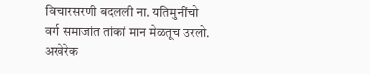विचारसरणी बदलली ना. यतिमुनींचो वर्ग समाजांत तांकां मान मेळतूच उरलो. अखेरेक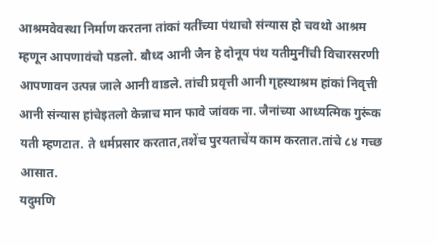आश्रमवेवस्था निर्माण करतना तांकां यतींच्या पंथाचो संन्यास हो चवथो आश्रम म्हणून आपणावंचो पडलो. बौध्द आनी जैन हे दोनूय पंथ यतीमुनींची विचारसरणी आपणावन उत्पन्न जाले आनी वाडले. तांची प्रवृत्ती आनी गृहस्थाश्रम हांकां निवृत्ती आनी संन्यास हांचेइतलो केन्नाच मान फावे जांवक ना. जैनांच्या आध्यत्मिक गुरूंक यती म्हणटात. ते धर्मप्रसार करतात,तशेंच पुरयताचेंय काम करतात.तांचे ८४ गच्छ आसात.
यदुमणि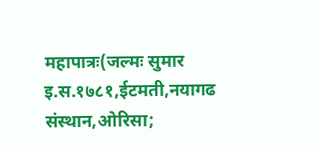महापात्रः(जल्मः सुमार इ.स.१७८१,ईटमती,नयागढ संस्थान,ओरिसा;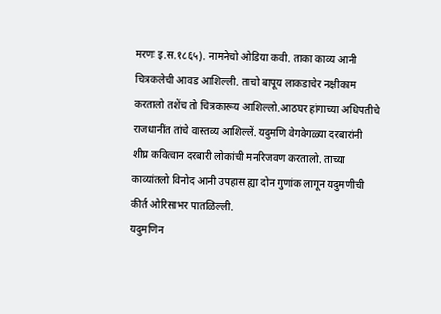मरणः इ.स.१८६५). नामनेचो ओडिया कवी. ताका काव्य आनी चित्रकलेची आवड आशिल्ली. ताचो बापूय लाकडाचेर नक्षीकाम करतालो तशेंच तो चित्रकारूय आशिल्लो.आठघर हांगाच्या अधिपतीचे राजधानींत तांचे वास्तव्य आशिल्लें. यदुमणि वेगवेगळ्या दरबारांनी शीघ्र कवित्वान दरबारी लोकांची मनरिजवण करतालो. ताच्या काव्यांतलो विनोद आनी उपहास ह्या दोन गुणांक लागून यदुमणीची कीर्त ओरिसाभर पातळिल्ली.
यदुमणिन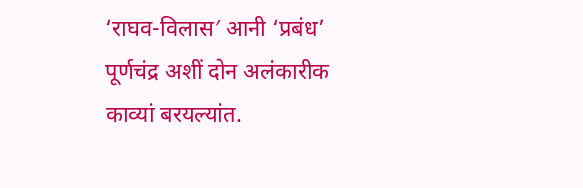‘राघव-विलास′ आनी ‘प्रबंध’ पूर्णचंद्र अशीं दोन अलंकारीक काव्यां बरयल्यांत.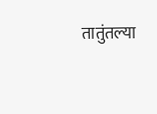तातुंतल्या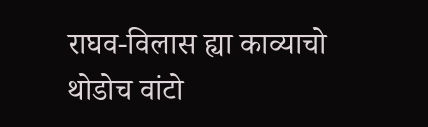राघव-विलास ह्या काव्याचो थोडोच वांटो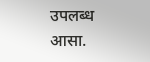उपलब्ध आसा.